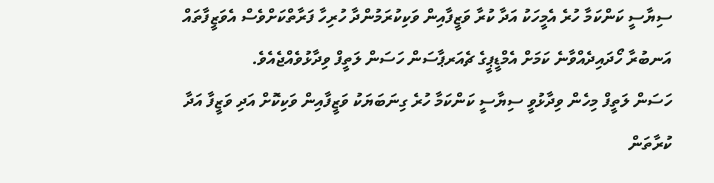ސިޔާސީ ކަންކަމާ ހުރެ އެމީހަކު އަދާ ކުރާ ވަޒީފާއިން ވަކިކުރަމުންދާ ހުރިހާ ފަރާތްކަށްވެސް އެވަޒީފާތައް އަނބުރާ ހޯދައިދެއްވާނެ ކަމަށް އެމްޑީޕީގެ ޗެއަރޕާސަން ހަސަން ލަތީފް ވިދާޅުވެއްޖެއެވެ.
ހަސަން ލަތީފް މިހެން ވިދާޅުވީ ސިޔާސީ ކަންކަމާ ހުރެ ގިނަބަޔަކު ވަޒީފާއިން ވަކިކޮށް އަދި ވަޒީފާ އަދާ ކުރާތަން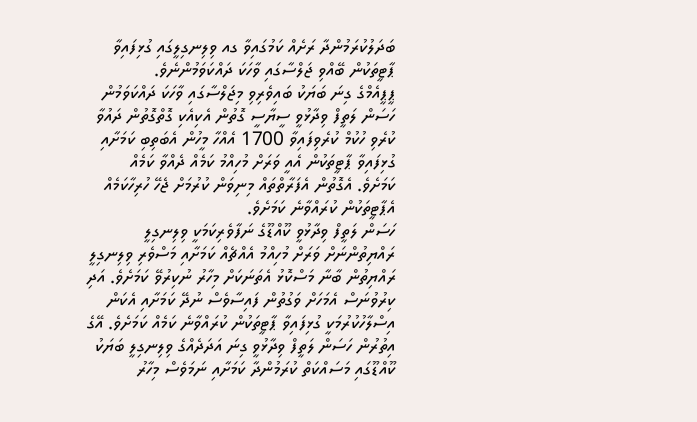ބަދަލުކުރަމުންދާ ރަށެއް ކަމުގައިވާ ގއ ވިލިނގިލީގައި ގުޅިފައިވާ ޕާޓީތަކުން ބޭއްވި ޖަލްސާގައި ވާހަކަ ދައްކަވަމުންނެވެ.
ޕީޕީއެމްގެ ގިނަ ބަޔަކު ބައިވެރިވި މިޖަލްސާގައި ވާހަކަ ދައްކަވަމުން ހަސަން ލަތީފް ވިދާޅުވީ ސީޔާސީ ގޮތުން އެކިއެކި ގޮތްގޮތުން ދައުވާ ކުރެވި ހުކުމް ކުރެވިފައިވާ 1700 އެއްހާ މީހުން އެބަތިބި ކަމަށާއި ގުޅިފައިވާ ޕާޓީތަކުން އެއީ ވަރަށް މުހިއްމު ކަމެއް ދެއްވާ ކަމެއް ކަމަށެވެ. އެގޮތުން އެފަރާތްތައް މިނިވަން ކުރުމަށް ޖެހޭ ހުރިހާކަމެއް އެޕާޓީތަކުން ކުރައްވާނެ ކަމަށެވެ.
ހަސަން ލަތީފް ވިދާޅުވީ ކޫއްޑޫގެ ނަފާވެރިކަމަކީ ވިލިނގިލީ ރައްޔިތުންނަށް ވަރަށް މުހިއްމު އެއްޗެއް ކަމަށާއި މަސްވެރި ވިލިނގިލީ ރައްޔިތުން ބާނާ މަސްކޮޅު އެތަނަކަށް މިހާރު ނުކިރުވޭ ކަމަށެވެ. އަދި ކިރުވުނަސް އެމަހަށް ވަގުތުން ފައިސާވެސް ނުދޭ ކަމަށާއި އެކަން އިސްލާހުކުރުމަކީ ގުޅިފައިވާ ޕާޓީތަކުން ކުރައްވާނެ ކަމެއް ކަމަށެވެ. އޭގެ އިތުރުން ހަސަން ލަތީފް ވިދާޅުވީ ގިނަ އަދަދެއްގެ ވިލިނގިލީ ބަޔަކު ކޫއްޑޫގައި މަސައްކަތް ކުރަމުންދާ ކަމަށާއި ނަމަވެސް މިހާރު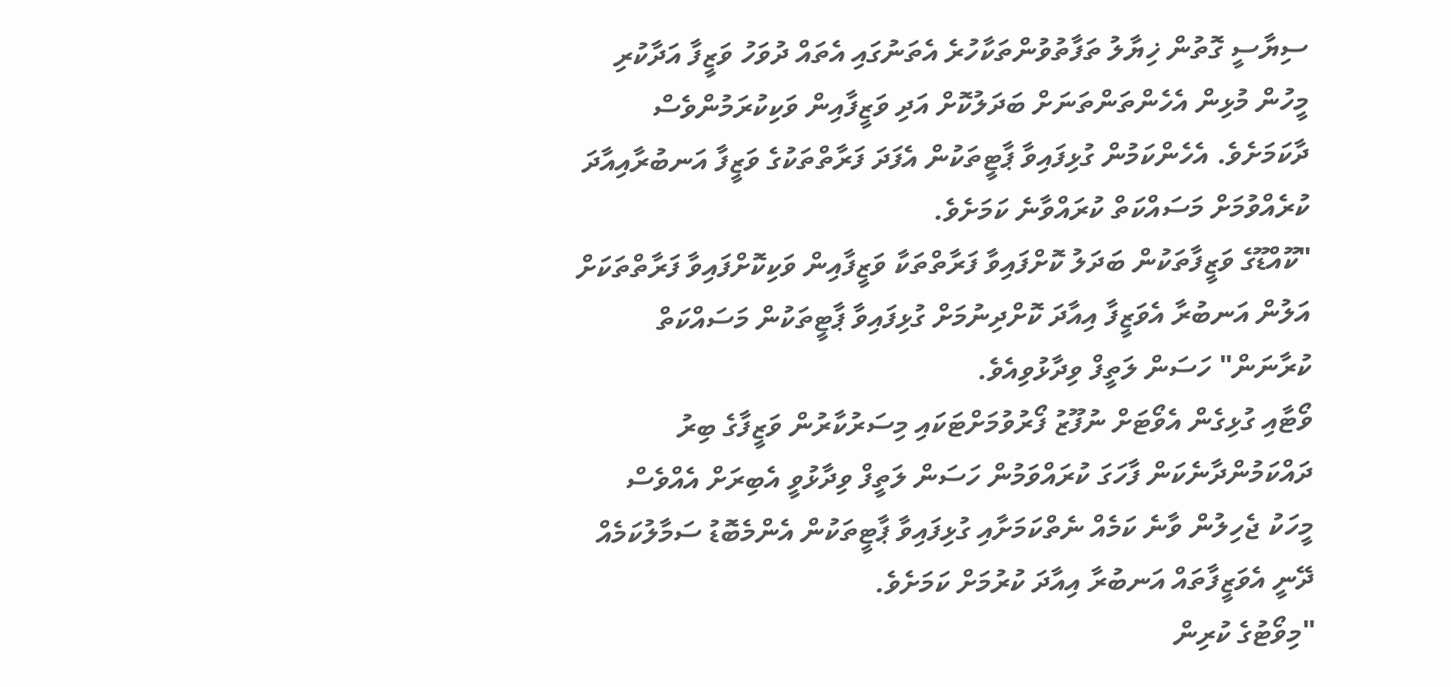ސިޔާސީ ގޮތުން ޚިޔާލު ތަފާތުވުންތަކާހުރެ އެތަނުގައި އެތައް ދުވަހު ވަޒީފާ އަދާކުރި މީހުން މުޅިން އެހެންތަންތަނަށް ބަދަލުކޮށް އަދި ވަޒީފާއިން ވަކިކުރަމުންވެސް ދާކަމަށެވެ. އެހެންކަމުން ގުޅިފައިވާ ޕާޓީތަކުން އެފަދަ ފަރާތްތަކުގެ ވަޒީފާ އަނބުރާއިއާދަ ކުރެއްވުމަށް މަސައްކަތް ކުރައްވާނެ ކަމަށެވެ.
"ކޫއްޑޫގެ ވަޒީފާތަކުން ބަދަލު ކޮށްފައިވާ ފަރާތްތަކާ ވަޒީފާއިން ވަކިކޮށްފައިވާ ފަރާތްތަކަށް އަލުން އަނބުރާ އެވަޒީފާ އިއާދަ ކޮށްދިނުމަށް ގުޅިފައިވާ ޕާޓީތަކުން މަސައްކަތް ކުރާނަން" ހަސަން ލަތީފް ވިދާޅުވިއެވެ.
ވޯޓާއި ގުޅިގެން އެވޯޓަށް ނުފޫޒު ފޯރުވުމަށްޓަކައި މިސަރުކާރުން ވަޒީފާގެ ބިރު ދައްކަމުންދާނެކަން ފާހަގަ ކުރައްވަމުން ހަސަން ލަތީފް ވިދާޅުވީ އެބިރަށް އެއްވެސް މީހަކު ޖެހިލުން ވާނެ ކަމެއް ނެތްކަމަށާއި ގުޅިފައިވާ ޕާޓީތަކުން އެންމެބޮޑު ސަމާލުކަމެއް ދޭނީ އެވަޒީފާތައް އަނބުރާ އިއާދަ ކުރުމަށް ކަމަށެވެ.
"މިވޯޓުގެ ކުރިން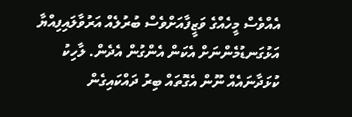އެއްވެސް މީހެއްގެ ވަޒީފާއަށްވެސް ބުރުލެއް އަރުވާލައިފިއްޔާ އަޅުގަނޑުމެންނަށް އެކަން އެންގުން އެދެން. ލާހިކު ކުޅަދާނައެއް ނޫން އެގޮތައް ބިރު ދައްކައިގެން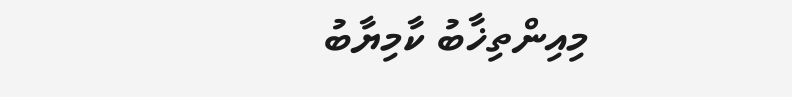މިއިންތިޚާބު ކާމިޔާބު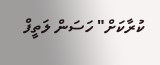ކުރާކަށް" ހަސަން ލަތީފް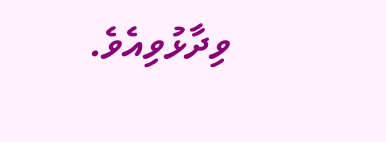ވިދާޅުވިއެވެ.